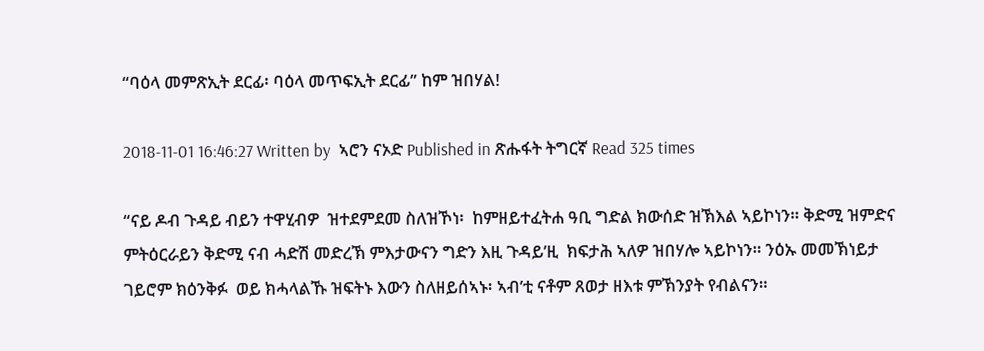“ባዕላ መምጽኢት ደርፊ፡ ባዕላ መጥፍኢት ደርፊ” ከም ዝበሃል!

2018-11-01 16:46:27 Written by  ኣሮን ናኦድ Published in ጽሑፋት ትግርኛ Read 325 times

“ናይ ዶብ ጉዳይ ብይን ተዋሂብዎ  ዝተደምደመ ስለዝኾነ፡  ከምዘይተፈትሐ ዓቢ ግድል ክውሰድ ዝኽእል ኣይኮነን። ቅድሚ ዝምድና ምትዕርራይን ቅድሚ ናብ ሓድሽ መድረኽ ምእታውናን ግድን እዚ ጉዳይ’ዚ  ክፍታሕ ኣለዎ ዝበሃሎ ኣይኮነን። ንዕኡ መመኽነይታ ገይሮም ክዕንቅፉ  ወይ ክሓላልኹ ዝፍትኑ እውን ስለዘይሰኣኑ፡ ኣብ’ቲ ናቶም ጸወታ ዘእቱ ምኽንያት የብልናን።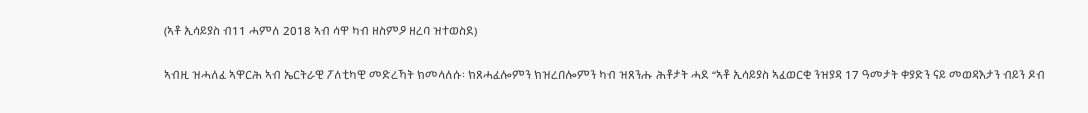(ኣቶ ኢሳይያስ ብ11 ሓምለ 2018 ኣብ ሳዋ ካብ ዘስምዖ ዘረባ ዝተወስደ)

ኣብዚ ዝሓለፈ ኣዋርሕ ኣብ ኤርትራዊ ፖለቲካዊ መድረኻት ክመላለሱ፡ ክጸሓፈሎምን ክዝረበሎምን ካብ ዝጸንሑ ሕቶታት ሓደ “ኣቶ ኢሳይያስ ኣፈወርቂ ንዝያዳ 17 ዓመታት ቀያድን ናይ መወዳእታን ብይን ዶብ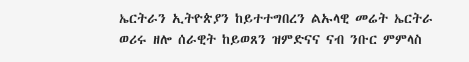ኤርትራን ኢትዮጵያን ከይተተግበረን ልኡላዊ መሬት ኤርትራ ወሪሩ ዘሎ ሰራዊት ከይወጸን ዝምድናና ናብ ንቡር ምምላስ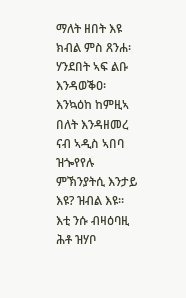ማለት ዘበት እዩ ክብል ምስ ጸንሐ፡ ሃንደበት ኣፍ ልቡ እንዳወቕዐ፡ እንኳዕከ ከምዚኣ በለት እንዳዘመረ ናብ ኣዲስ ኣበባ ዝጐየየሉ ምኽንያትሲ እንታይ እዩ? ዝብል እዩ። እቲ ንሱ ብዛዕባዚ ሕቶ ዝሃቦ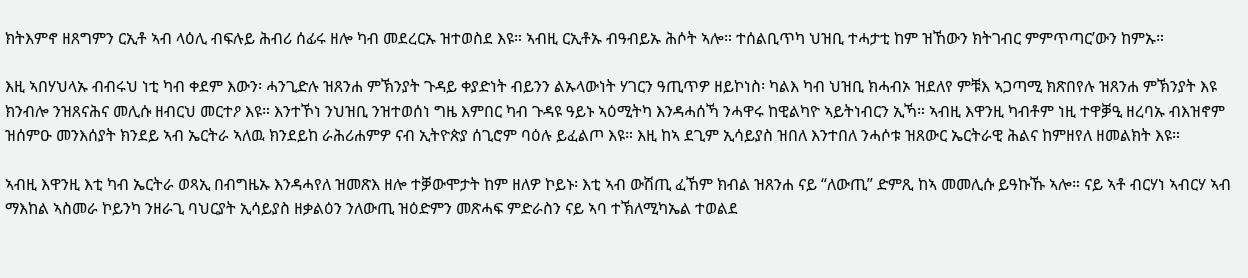ክትእምኖ ዘጸግምን ርኢቶ ኣብ ላዕሊ ብፍሉይ ሕብሪ ሰፊሩ ዘሎ ካብ መደረርኡ ዝተወስደ እዩ። ኣብዚ ርኢቶኡ ብዓብይኡ ሕሶት ኣሎ። ተሰልቢጥካ ህዝቢ ተሓታቲ ከም ዝኸውን ክትገብር ምምጥጣር’ውን ከምኡ።

እዚ ኣበሃህላኡ ብብሩህ ነቲ ካብ ቀደም እውን፡ ሓንጊድሉ ዝጸንሐ ምኽንያት ጉዳይ ቀያድነት ብይንን ልኡላውነት ሃገርን ዓጢጥዎ ዘይኮነስ፡ ካልእ ካብ ህዝቢ ክሓብኦ ዝደለየ ምቹእ ኣጋጣሚ ክጽበየሉ ዝጸንሐ ምኽንያት እዩ ክንብሎ ንዝጸናሕና መሊሱ ዘብርህ መርተዖ እዩ። እንተኾነ ንህዝቢ ንዝተወሰነ ግዜ እምበር ካብ ጉዳዩ ዓይኑ ኣዕሚትካ እንዳሓሰኻ ንሓዋሩ ከዊልካዮ ኣይትነብርን ኢኻ። ኣብዚ እዋንዚ ካብቶም ነዚ ተዋቓዒ ዘረባኡ ብእዝኖም ዝሰምዑ መንእሰያት ክንደይ ኣብ ኤርትራ ኣለዉ ክንደይከ ራሕሪሐምዎ ናብ ኢትዮጵያ ሰጊሮም ባዕሉ ይፈልጦ እዩ። እዚ ከኣ ደጊም ኢሳይያስ ዝበለ እንተበለ ንሓሶቱ ዝጸውር ኤርትራዊ ሕልና ከምዘየለ ዘመልክት እዩ።

ኣብዚ እዋንዚ እቲ ካብ ኤርትራ ወጻኢ በብግዜኡ እንዳሓየለ ዝመጽእ ዘሎ ተቓውሞታት ከም ዘለዎ ኮይኑ፡ እቲ ኣብ ውሽጢ ፈኸም ክብል ዝጸንሐ ናይ “ለውጢ” ድምጺ ከኣ መመሊሱ ይዓኩኹ ኣሎ። ናይ ኣቶ ብርሃነ ኣብርሃ ኣብ ማእከል ኣስመራ ኮይንካ ንዘራጊ ባህርያት ኢሳይያስ ዘቃልዕን ንለውጢ ዝዕድምን መጽሓፍ ምድራስን ናይ ኣባ ተኽለሚካኤል ተወልደ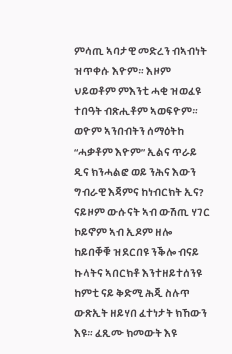ምሳጢ ኣባታዊ መድረን ብኣብነት ዝጥቀሱ እዮም። እዞም ህይወቶም ምእንቲ ሓቂ ዝወፈዩ ተበዓት ብጽሒቶም ኣወፍዮም። ወዮም ኣንበብትን ሰማዕትከ “ሓቃቶም እዮም” ኢልና ጥራይ ዲና ክንሓልፎ ወይ ንሕና እውን ግብራዊ እጃምና ከነብርክት ኢና? ናይዞም ውሱናት ኣብ ውሽጢ ሃገር ኮይኖም ኣብ ኢዶም ዘሎ ከይበቐቑ ዝደርበዩ ንቕሎ ብናይ ኩላትና ኣበርክቶ እንተዘይተሰንዩ ከምቲ ናይ ቅድሚ ሕጂ ስሉጥ ውጽኢት ዘይሃበ ፈተነታት ክኸውን እዩ። ፈጺሙ ክመውት እዩ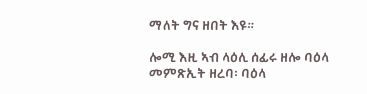ማለት ግና ዘበት እዩ።

ሎሚ እዚ ኣብ ላዕሊ ሰፊሩ ዘሎ ባዕላ መምጽኢት ዘረባ፡ ባዕላ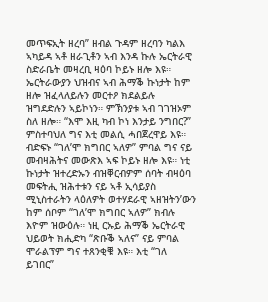መጥፍኢት ዘረባ” ዘብል ጉዳም ዘረባን ካልእ ኣካይዳ ኣቶ ዘራጊቶን ኣብ እንዳ ኩሉ ኤርትራዊ ስድራቤት መዛረቢ ዛዕባ ኮይኑ ዘሎ እዩ። ኤርትራውያን ህዝብና ኣብ ሕማቕ ኩነታት ከም ዘሎ ዝፈላለይሉን መርተዖ ክደልይሉ ዝግደድሉን ኣይኮነን። ምኽንያቱ ኣብ ገገዝኦም ስለ ዘሎ። “እሞ እዚ ካብ ኮነ እንታይ ንግበር?” ምስተባህለ ግና እቲ መልሲ ሓበጀረዋይ እዩ። ብድፍኑ “ገለ’ሞ ክግበር ኣለዎ” ምባል ግና ናይ መብዛሕትና መውጽእ ኣፍ ኮይኑ ዘሎ እዩ። ነቲ ኩነታት ዝተረድኡን ብዝቐርብዎም ሰባት ብዛዕባ መፍትሒ ዝሕተቱን ናይ ኣቶ ኢሳይያስ ሚኒስተራትን ላዕለዎት ወተሃደራዊ ኣዘዝትን’ውን ከም ሰቦም “ገለ’ሞ ክግበር ኣለዎ” ክብሉ እዮም ዝውዕሉ። ነዚ ርኡይ ሕማቕ ኤርትራዊ ህይወት ክሒድካ “ጽቡቕ ኣለና” ናይ ምባል ሞራልፕም ግና ተጸንቂቑ እዩ። እቲ “ገለ ይገበር”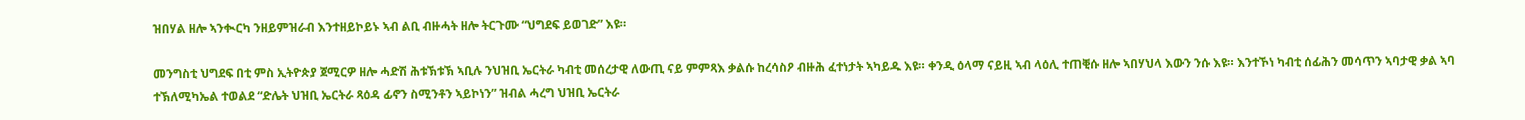ዝበሃል ዘሎ ኣንቊርካ ንዘይምዝራብ እንተዘይኮይኑ ኣብ ልቢ ብዙሓት ዘሎ ትርጉሙ “ህግደፍ ይወገድ” እዩ።

መንግስቲ ህግደፍ በቲ ምስ ኢትዮጵያ ጀሚርዎ ዘሎ ሓድሽ ሕቱኽቱኽ ኣቢሉ ንህዝቢ ኤርትራ ካብቲ መሰረታዊ ለውጢ ናይ ምምጻእ ቃልሱ ከረሳስዖ ብዙሕ ፈተነታት ኣካይዱ እዩ። ቀንዲ ዕላማ ናይዚ ኣብ ላዕሊ ተጠቒሱ ዘሎ ኣበሃህላ እውን ንሱ እዩ። እንተኾነ ካብቲ ሰፊሕን መሳጥን ኣባታዊ ቃል ኣባ ተኽለሚካኤል ተወልደ “ድሌት ህዝቢ ኤርትራ ጻዕዳ ፊኖን ስሚንቶን ኣይኮነን” ዝብል ሓረግ ህዝቢ ኤርትራ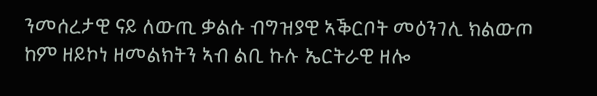ንመሰረታዊ ናይ ለውጢ ቃልሱ ብግዝያዊ ኣቕርቦት መዕንገሊ ክልውጦ ከም ዘይኮነ ዘመልክትን ኣብ ልቢ ኩሉ ኤርትራዊ ዘሎ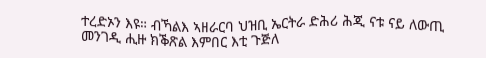ተረድኦን እዩ። ብኻልእ ኣዘራርባ ህዝቢ ኤርትራ ድሕሪ ሕጂ ናቱ ናይ ለውጢ መንገዲ ሒዙ ክቕጽል እምበር እቲ ጉጅለ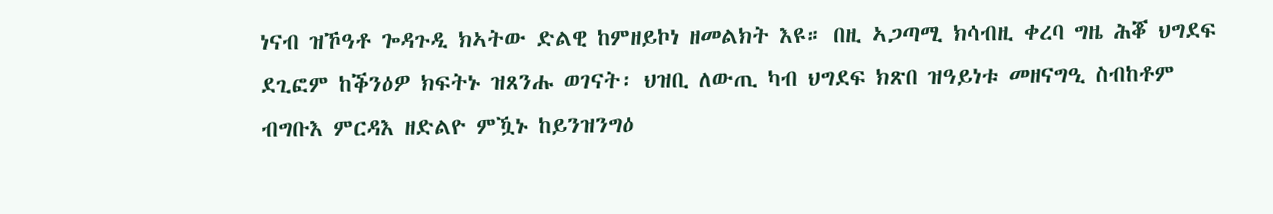ነናብ ዝኾዓቶ ጐዳጉዲ ክኣትው ድልዊ ከምዘይኮነ ዘመልክት እዩ። በዚ ኣጋጣሚ ክሳብዚ ቀረባ ግዜ ሕቖ ህግደፍ ደጊፎም ከቕንዕዎ ክፍትኑ ዝጸንሑ ወገናት፡ ህዝቢ ለውጢ ካብ ህግደፍ ክጽበ ዝዓይነቱ መዘናግዒ ስብከቶም ብግቡእ ምርዳእ ዘድልዮ ምዃኑ ከይንዝንግዕ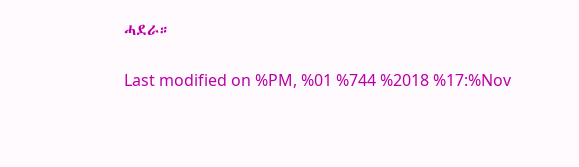ሓደራ።

Last modified on %PM, %01 %744 %2018 %17:%Nov